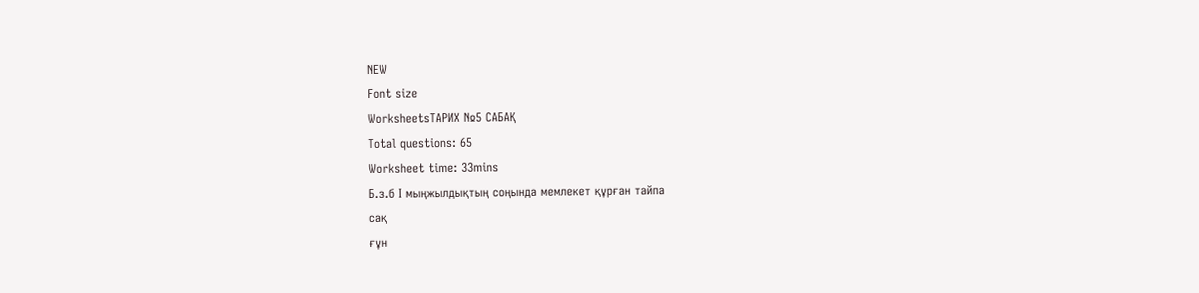NEW
Font size
WorksheetsТАРИХ №5 САБАҚ
Total questions: 65
Worksheet time: 33mins
Б.з.б І мыңжылдықтың соңында мемлекет құрған тайпа
сақ
ғұн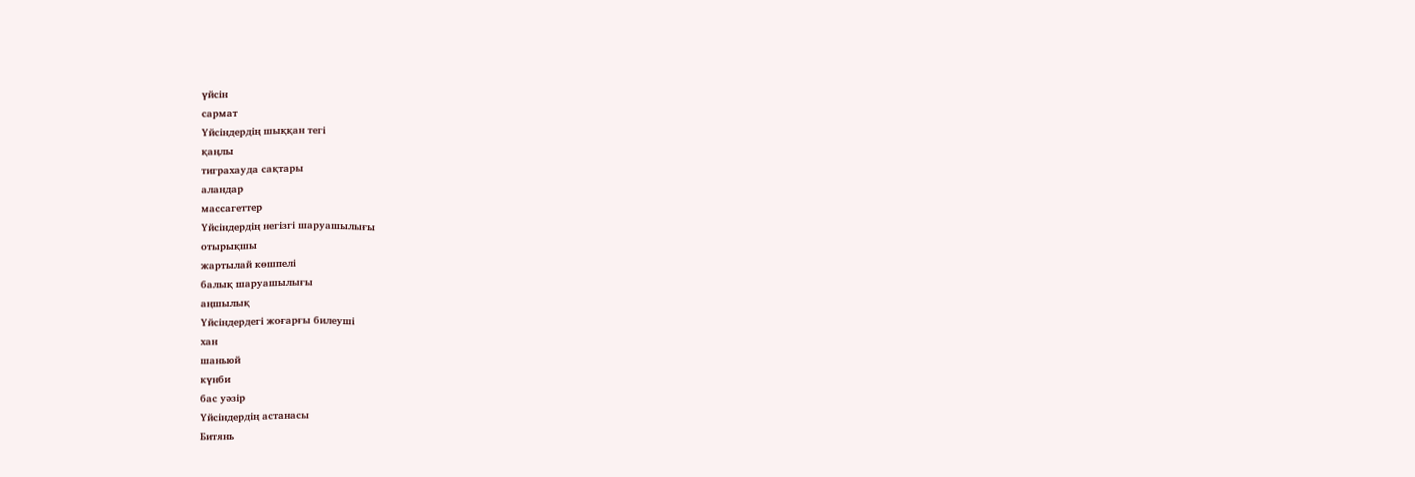үйсін
сармат
Үйсіндердің шыққан тегі
қаңлы
тиграхауда сақтары
аландар
массагеттер
Үйсіндердің негізгі шаруашылығы
отырықшы
жартылай көшпелі
балық шаруашылығы
аңшылық
Үйсіндердегі жоғарғы билеуші
хан
шаньюй
күнби
бас уәзір
Үйсіндердің астанасы
Битянь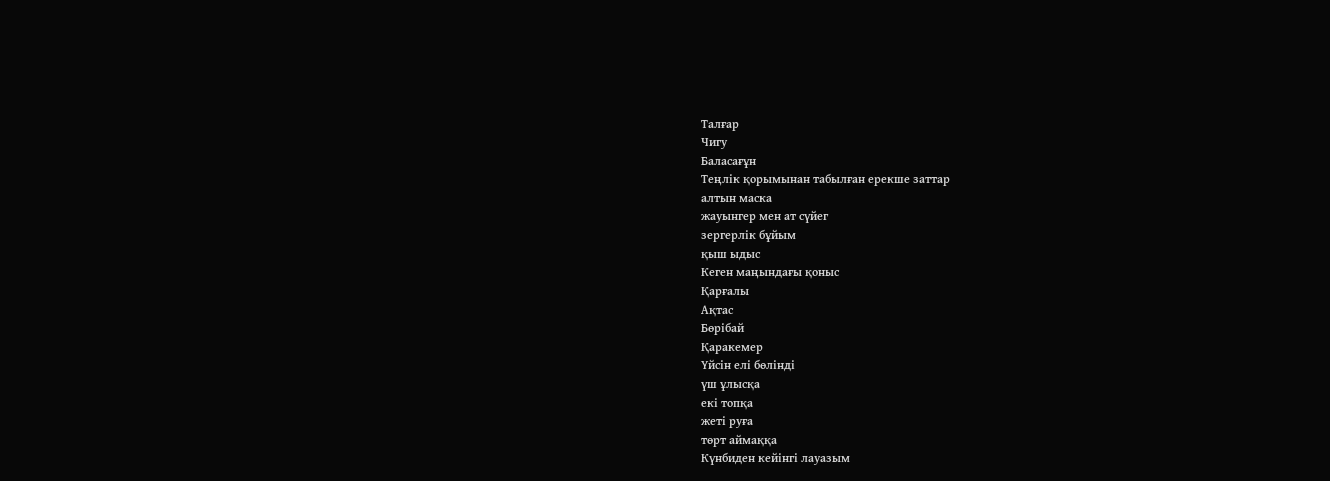Талғар
Чигу
Баласағұн
Теңлік қорымынан табылған ерекше заттар
алтын маска
жауынгер мен ат сүйег
зергерлік бұйым
қыш ыдыс
Кеген маңындағы қоныс
Қарғалы
Ақтас
Бөрібай
Қаракемер
Үйсін елі бөлінді
үш ұлысқа
екі топқа
жеті руға
төрт аймаққа
Күнбиден кейінгі лауазым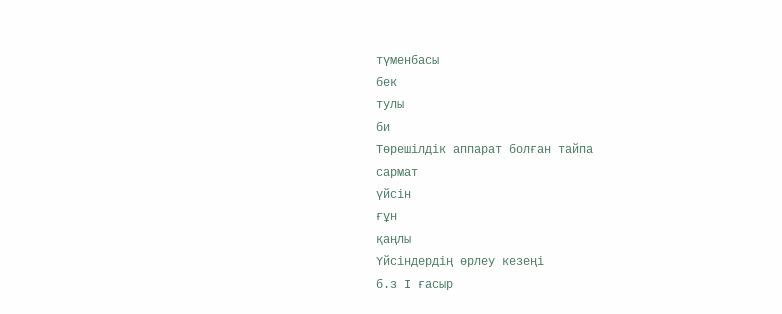түменбасы
бек
тулы
би
Төрешілдік аппарат болған тайпа
сармат
үйсін
ғұн
қаңлы
Үйсіндердің өрлеу кезеңі
б.з І ғасыр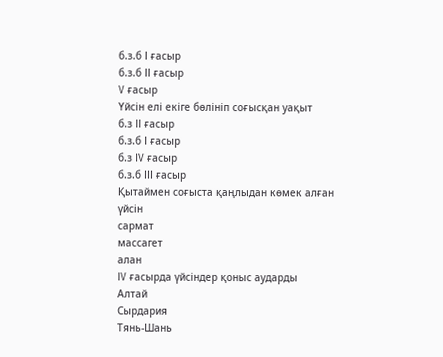б.з.б І ғасыр
б.з.б ІІ ғасыр
V ғасыр
Үйсін елі екіге бөлініп соғысқан уақыт
б.з II ғасыр
б.з.б І ғасыр
б.з IV ғасыр
б.з.б ІІІ ғасыр
Қытаймен соғыста қаңлыдан көмек алған
үйсін
сармат
массагет
алан
IV ғасырда үйсіндер қоныс аударды
Алтай
Сырдария
Тянь-Шань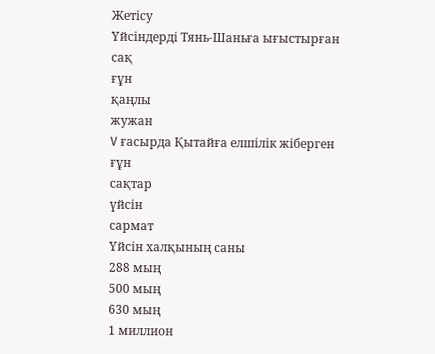Жетісу
Үйсіндерді Тянь-Шаньға ығыстырған
сақ
ғұн
қаңлы
жужан
V ғасырда Қытайға елшілік жіберген
ғұн
сақтар
үйсін
сармат
Үйсін халқының саны
288 мың
500 мың
630 мың
1 миллион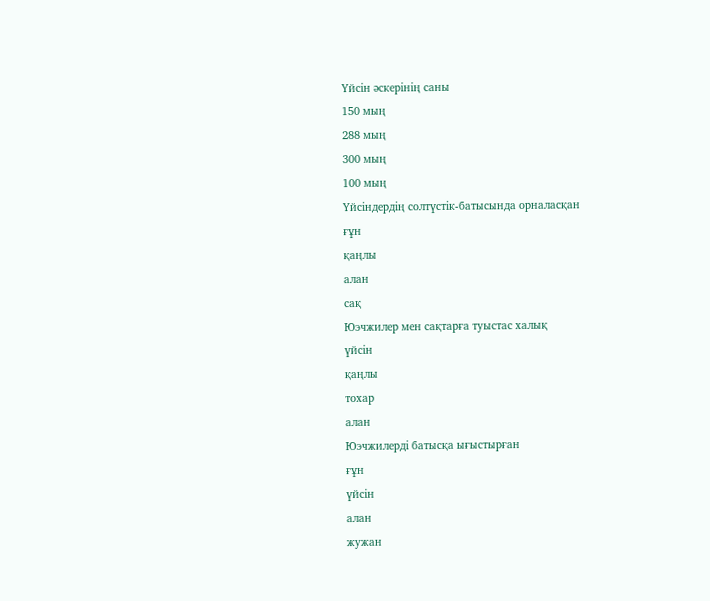Үйсін әскерінің саны
150 мың
288 мың
300 мың
100 мың
Үйсіндердің солтүстік-батысында орналасқан
ғұн
қаңлы
алан
сақ
Юэчжилер мен сақтарға туыстас халық
үйсін
қаңлы
тохар
алан
Юэчжилерді батысқа ығыстырған
ғұн
үйсін
алан
жужан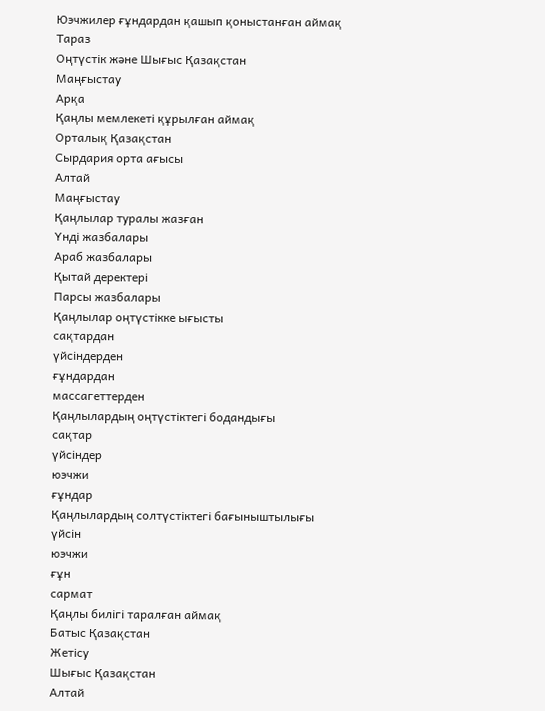Юэчжилер ғұндардан қашып қоныстанған аймақ
Тараз
Оңтүстік және Шығыс Қазақстан
Маңғыстау
Арқа
Қаңлы мемлекеті құрылған аймақ
Орталық Қазақстан
Сырдария орта ағысы
Алтай
Маңғыстау
Қаңлылар туралы жазған
Үнді жазбалары
Араб жазбалары
Қытай деректері
Парсы жазбалары
Қаңлылар оңтүстікке ығысты
сақтардан
үйсіндерден
ғұндардан
массагеттерден
Қаңлылардың оңтүстіктегі бодандығы
сақтар
үйсіндер
юэчжи
ғұндар
Қаңлылардың солтүстіктегі бағыныштылығы
үйсін
юэчжи
ғұн
сармат
Қаңлы билігі таралған аймақ
Батыс Қазақстан
Жетісу
Шығыс Қазақстан
Алтай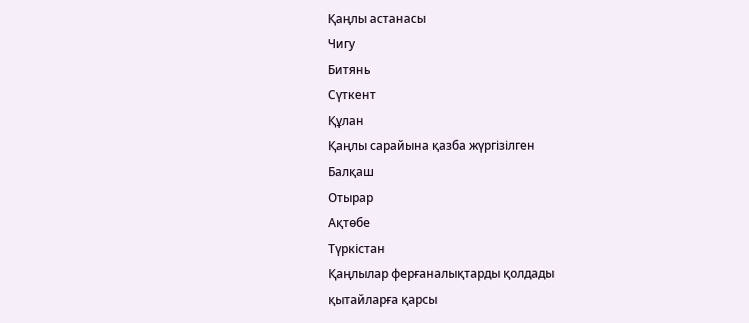Қаңлы астанасы
Чигу
Битянь
Сүткент
Құлан
Қаңлы сарайына қазба жүргізілген
Балқаш
Отырар
Ақтөбе
Түркістан
Қаңлылар ферғаналықтарды қолдады
қытайларға қарсы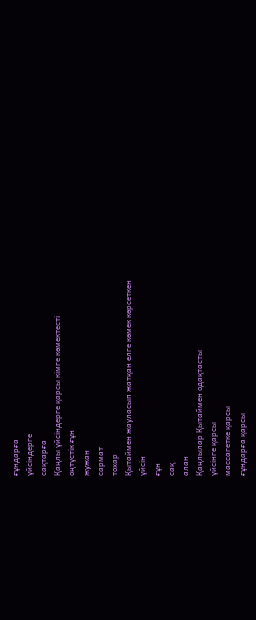ғұндарға
үйсіндерге
сақтарға
Қаңлы үйсіндерге қарсы кімге көмектесті
оңтүстік ғұн
жужан
сармат
тохар
Қытаймен жауласып жатқан елге көмек көрсеткен
үйсін
ғұн
сақ
алан
Қаңлылар Қытаймен одақтасты
үйсінге қарсы
массагетке қарсы
ғұндарға қарсы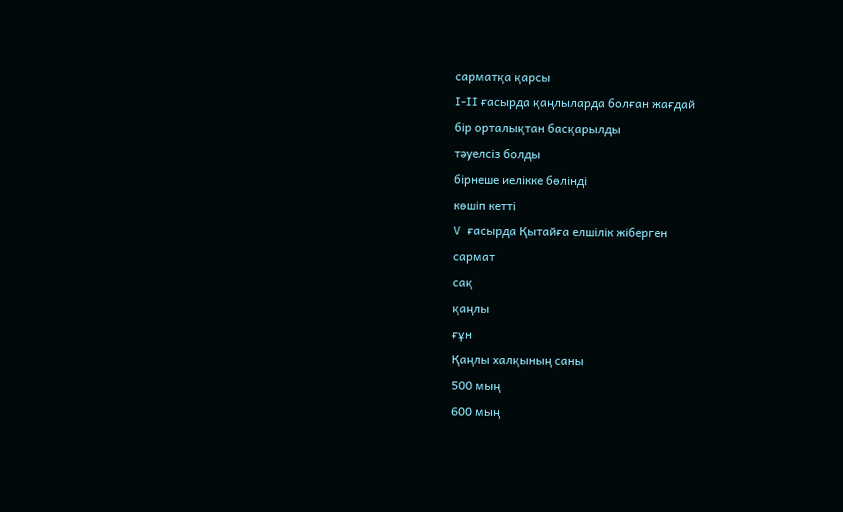сарматқа қарсы
І-ІІ ғасырда қаңлыларда болған жағдай
бір орталықтан басқарылды
тәуелсіз болды
бірнеше иелікке бөлінді
көшіп кетті
V ғасырда Қытайға елшілік жіберген
сармат
сақ
қаңлы
ғұн
Қаңлы халқының саны
500 мың
600 мың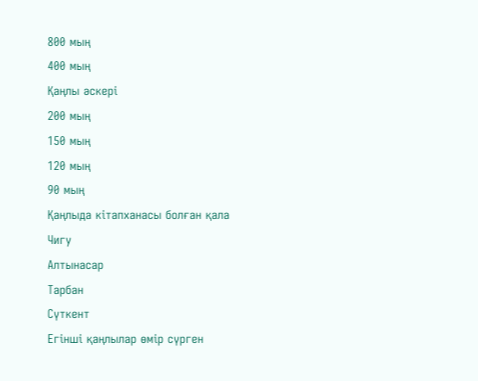800 мың
400 мың
Қаңлы әскері
200 мың
150 мың
120 мың
90 мың
Қаңлыда кітапханасы болған қала
Чигу
Алтынасар
Тарбан
Сүткент
Егінші қаңлылар өмір сүрген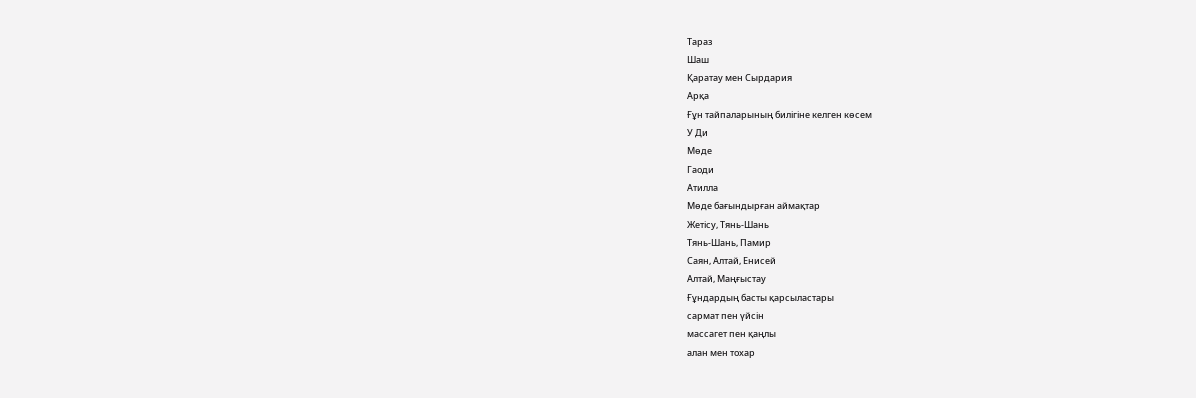Тараз
Шаш
Қаратау мен Сырдария
Арқа
Ғұн тайпаларының билігіне келген көсем
У Ди
Мөде
Гаоди
Атилла
Мөде бағындырған аймақтар
Жетісу, Тянь-Шань
Тянь-Шань, Памир
Саян, Алтай, Енисей
Алтай, Маңғыстау
Ғұндардың басты қарсыластары
сармат пен үйсін
массагет пен қаңлы
алан мен тохар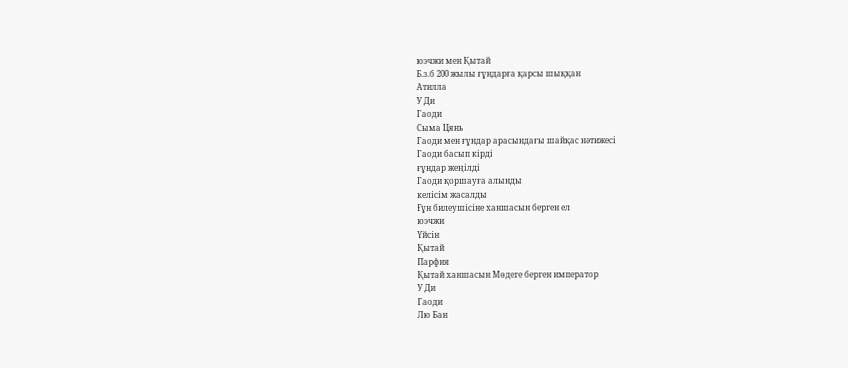юэчжи мен Қытай
Б.з.б 200 жылы ғұндарға қарсы шыққан
Атилла
У Ди
Гаоди
Сыма Цянь
Гаоди мен ғұндар арасындағы шайқас нәтижесі
Гаоди басып кірді
ғұндар жеңілді
Гаоди қоршауға алынды
келісім жасалды
Ғұн билеушісіне ханшасын берген ел
юэчжи
Үйсін
Қытай
Парфия
Қытай ханшасын Мөдеге берген император
У Ди
Гаоди
Лю Бан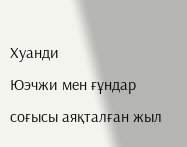Хуанди
Юэчжи мен ғұндар соғысы аяқталған жыл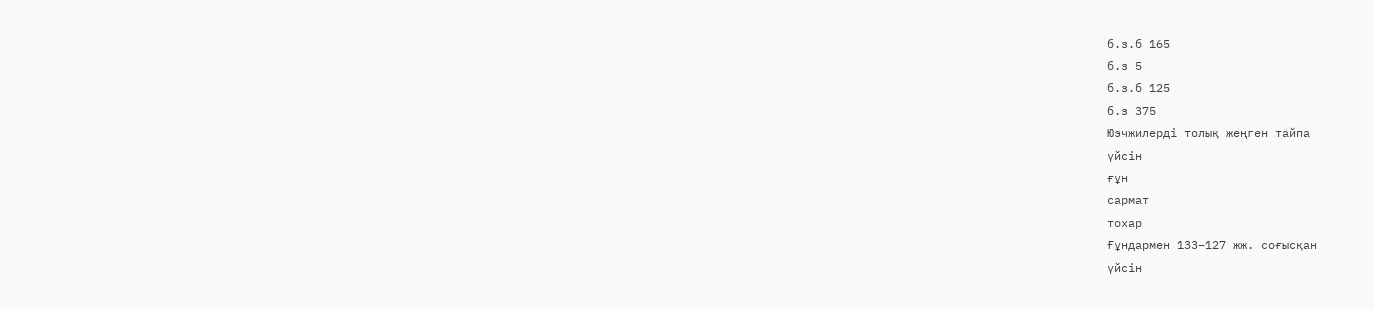б.з.б 165
б.з 5
б.з.б 125
б.з 375
Юэчжилерді толық жеңген тайпа
үйсін
ғұн
сармат
тохар
Ғұндармен 133–127 жж. соғысқан
үйсін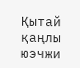Қытай
қаңлы
юэчжи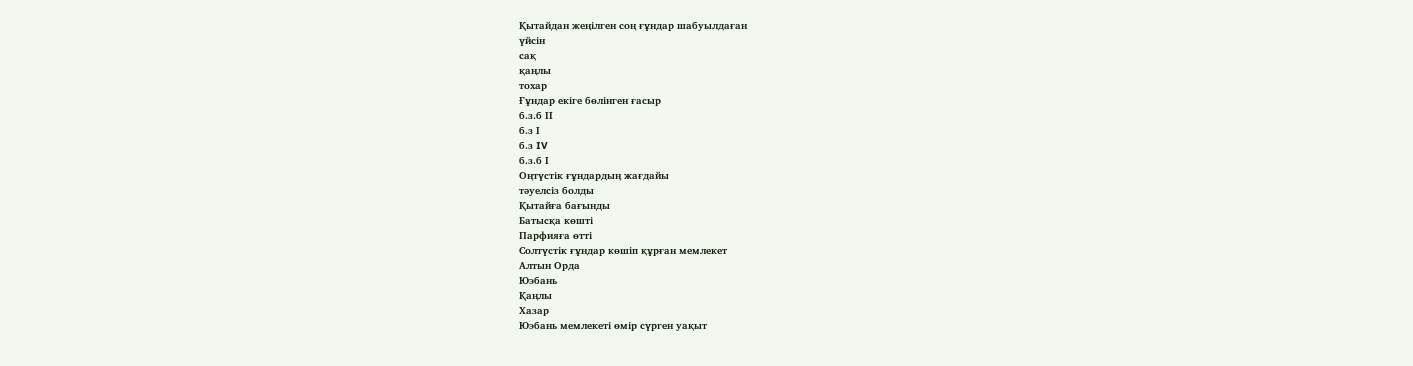Қытайдан жеңілген соң ғұндар шабуылдаған
үйсін
сақ
қаңлы
тохар
Ғұндар екіге бөлінген ғасыр
б.з.б ІІ
б.з І
б.з IV
б.з.б І
Оңтүстік ғұндардың жағдайы
тәуелсіз болды
Қытайға бағынды
Батысқа көшті
Парфияға өтті
Солтүстік ғұндар көшіп құрған мемлекет
Алтын Орда
Юэбань
Қаңлы
Хазар
Юэбань мемлекеті өмір сүрген уақыт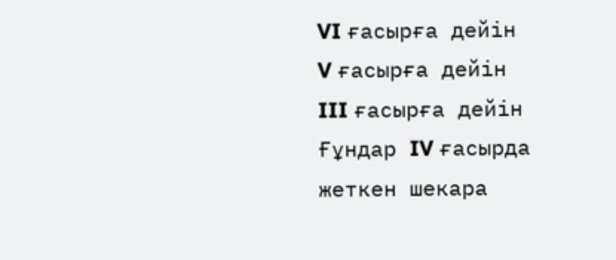VI ғасырға дейін
V ғасырға дейін
III ғасырға дейін
Ғұндар IV ғасырда жеткен шекара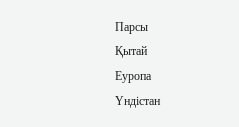Парсы
Қытай
Еуропа
Үндістан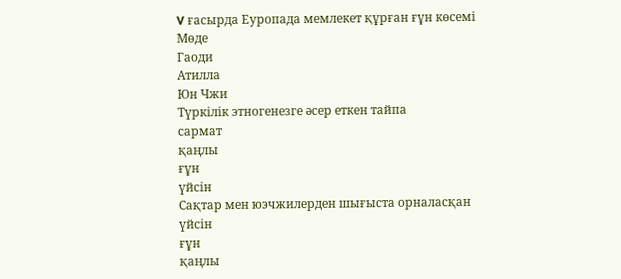V ғасырда Еуропада мемлекет құрған ғұн көсемі
Мөде
Гаоди
Атилла
Юн Чжи
Түркілік этногенезге әсер еткен тайпа
сармат
қаңлы
ғұн
үйсін
Сақтар мен юэчжилерден шығыста орналасқан
үйсін
ғұн
қаңлы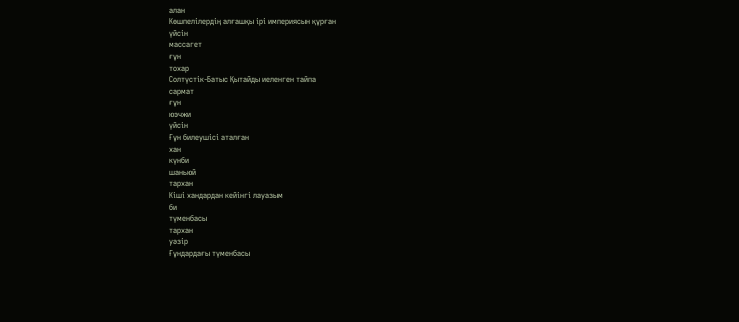алан
Көшпелілердің алғашқы ірі империясын құрған
үйсін
массагет
ғұн
тохар
Солтүстік-Батыс Қытайды иеленген тайпа
сармат
ғұн
юэчжи
үйсін
Ғұн билеушісі аталған
хан
күнби
шаньюй
тархан
Кіші хандардан кейінгі лауазым
би
түменбасы
тархан
уәзір
Ғұндардағы түменбасы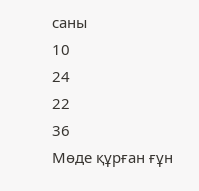саны
10
24
22
36
Мөде құрған ғұн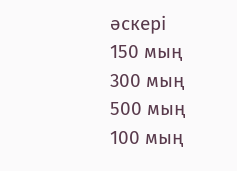әскері
150 мың
300 мың
500 мың
100 мың